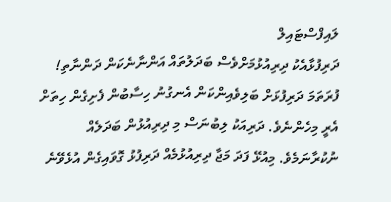ލައިފްސްޓައިލް
ދަރިފުޅާއެކު ދިރިއުޅުމަށްވެސް ބަދަލުތައް އަންނާނެކަން ދަންނާތި!
ފުރަތަމަ ދަރިފުޅަށް ބަލިވެއިންކަން އެނގުނު ހިސާބުން ފެށިގެން ހިތަށް އެރީ މިހެންނެވެ. ދަރިއަކު ލިބުނަސް މި ދިރިއުޅުން ބަދަލެއް ނުކުރާނަމެވެ. މިއުޅޭ ފަދަ މަޖާ ދިރިއުޅުމެއް ދަރިފުޅު ގޮވައިގެން އުޅެވޭނެ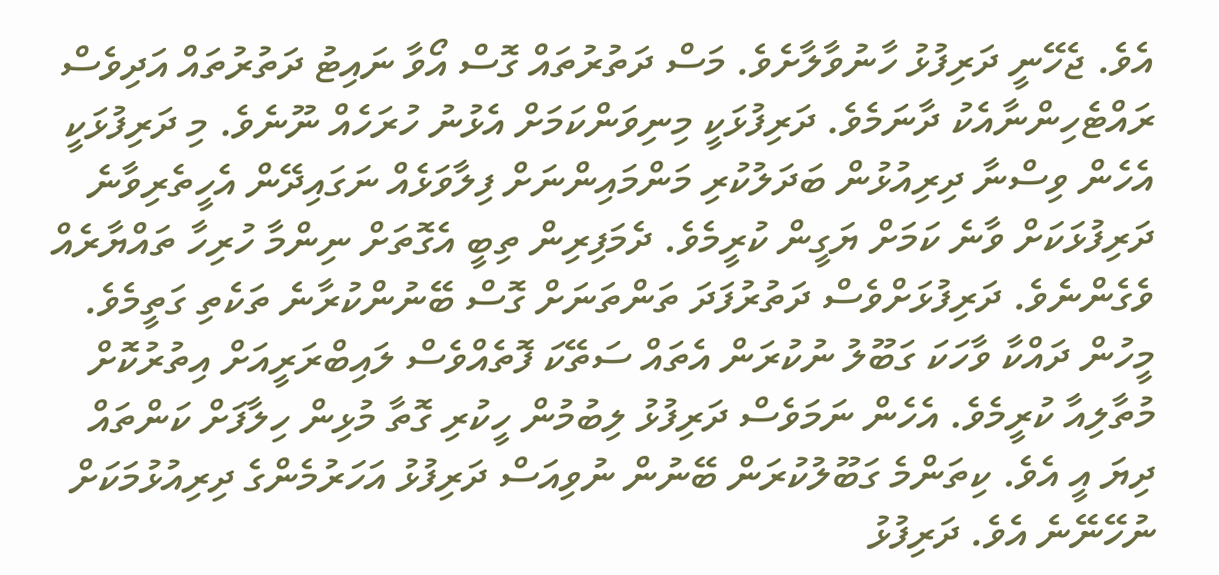އެވެ. ޖެހޭނީ ދަރިފުޅު ހާނުވާލާށެވެ. މަސް ދަތުރުތައް ގޮސް އޯވާ ނައިޓު ދަތުރުތައް އަދިވެސް ރައްޓެހިންނާއެކު ދާނަމެވެ. ދަރިފުޅަކީ މިނިވަންކަމަށް އެޅުނު ހުރަހެއް ނޫނެވެ. މި ދަރިފުޅަކީ އެހެން ވިސްނާ ދިރިއުޅުން ބަދަލުކުރި މަންމައިންނަށް ފިލާވަޅެއް ނަގައިދޭން އެހީތެރިވާނެ ދަރިފުޅަކަށް ވާނެ ކަމަށް ޔަގީން ކުރީމެވެ. ދެމަފިރިން ތިބީ އެގޮތަށް ނިންމާ ހުރިހާ ތައްޔާރެއް ވެގެންނެވެ. ދަރިފުޅަށްވެސް ދަތުރުފަދަ ތަންތަނަށް ގޮސް ބޭނުންކުރާނެ ތަކެތި ގަތީމެވެ.
މީހުން ދައްކާ ވާހަކަ ގަބޫލު ނުކުރަން އެތައް ސަތޭކަ ފޮތެއްވެސް ލައިބްރަރީއަށް އިތުރުކޮށް މުތާލިއާ ކުރީމެވެ. އެހެން ނަމަވެސް ދަރިފުޅު ލިބުމުން ހީކުރި ގޮތާ މުޅިން ހިލާފަށް ކަންތައް ދިޔަ އީ އެވެ. ކިތަންމެ ގަބޫލުކުރަން ބޭނުން ނުވިއަސް ދަރިފުޅު އަހަރުމެންގެ ދިރިއުޅުމަކަށް ނުހޭނޭނެ އެވެ. ދަރިފުޅު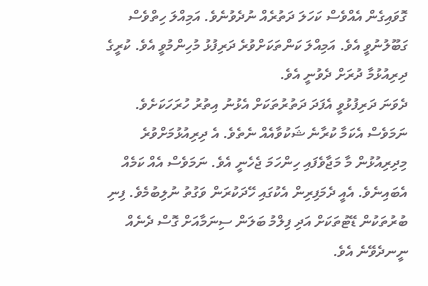ގޮވައިގެން އެއްވެސް ކަހަލަ ދަތުރެއް ނުދެވުނެވެ. އަމިއްލަ ހިތްވެސް ގަބޫލުނުވީ އެވެ. އަމިއްލަ ކަންތަކަށްވުރެ ދަރިފުޅު މުހިންމުވީ އެވެ. ކުރީގެ ދިރިއުޅުމާ ދުރަށް ދެވުނީ އެވެ.
ދެވަނަ ދަރިފުޅުވީ އެފަދަ ދަތުރުތަކަށް އެޅުނު އިތުރު ހުރަހަކަށެވެ. ނަމަވެސް އެކަމާ ކުރާނެ ޝަކުވާއެއް ނެތެވެ. އެ ދިރިއުޅުމަށްވުރެ މިދިރިއުޅުން މާ މަޖާވެފައި ހިންހަމަ ޖެހެނީ އެވެ. ނަމަވެސް އެއް ކަމެއް އެބައިނެވެ. އެއީ ދެމަފިރިން އެކުގައި ހޭދަކުރަން ވަގުތު ނުލިބުމެވެ. ފިނި ބުރުތަކުން ޑޭޓުތަކަށް އަދި ފިލްމު ބަލަން ސިނަމާއަށް ގޮސް ދެނެއް ނީނދެވޭނެ އެވެ.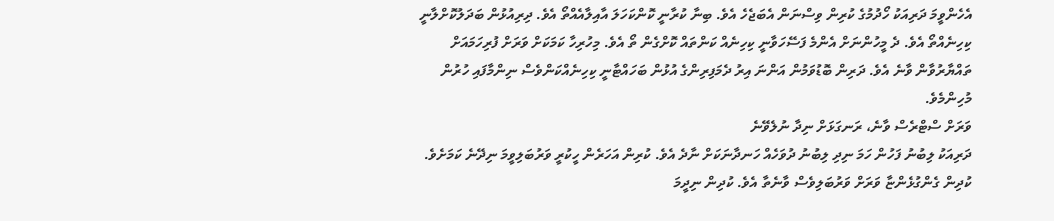އެހެންވީމަ ދަރިއަކު ހޯދުމުގެ ކުރިން ވިސްނަން އެބަޖެހެ އެވެ. ބިނާ ކުރާނީ ކޮންކަހަލަ އާއިލާއެއްތޯ އެވެ. ދިރިއުޅުން ބަދަލުކޮށްލާނީ ކިހިނެއްތޯ އެވެ. ދެ މީހުންނަށް އެންމެ ފަސޭހަވާނީ ކިހިނެއް ކަންތައް ކޮށްގެން ތޯ އެވެ. މިހުރިހާ ކަމަކަށް ވަރަށް ފުރިހަމައަށް ތައްޔާރުވާން ވާނެ އެވެ. ދަރިން ބޮޑުވަމުން އަންނަ އިރު ދެމަފިރިންގެ އުޅުން ބަހައްޓާނީ ކިހިނެއްކަންވެސް ނިންމާފައި ހުރުން މުހިންމެވެ.
ވަރަށް ސްޓްރެސް ވާނެ، ރަނގަޅަށް ނިދާ ނުލެވޭނެ
ދަރިއަކު ލިބުނު ފަހުން ހަމަ ނިދި ލިބުނު ދުވަހެއް ހަނދާނަކަށް ނާދެ އެވެ. ކުރިން އަހަރެން ހީކުރީ ވަރުބަލިވީމަ ނިދޭނެ ކަމަށެވެ. ކުދިން ގެންގުޅެންޏާ ވަރަށް ވަރުބަލިވެސް ވާނެތާ އެވެ. ކުދިން ނިދީމަ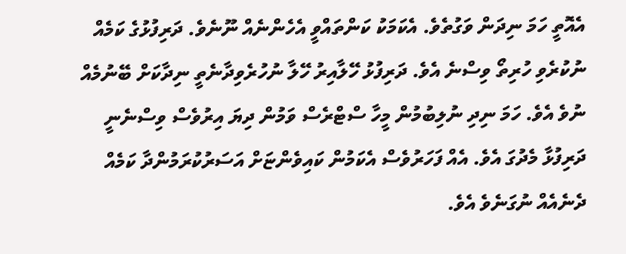އެއޮތީ ހަމަ ނިދަން ވަގުތެވެ. އެކަމަކު ކަންތައްވީ އެހެންނެއް ނޫނެވެ. ދަރިފުޅުގެ ކަމެއް ނުކުރެވި ހުރިތޯ ވިސްނެ އެވެ. ދަރިފުޅު ހޭލާއިރު ހޭލާ ނުހުރެވިދާނެތީ ނިދާކަށް ބޭނުމެއް ނުވެ އެވެ. ހަމަ ނިދި ނުލިބުމުން މީހާ ސްޓްރެސް ވަމުން ދިޔަ އިރުވެސް ވިސްނެނީ ދަރިފުޅާ މެދުގަ އެވެ. އެއް ފަހަރުވެސް އެކަމުން ކައިވެންޏަށް އަސަރުކުރަމުންދާ ކަމެއް ދެނެއެއް ނުގަނެވެ އެވެ.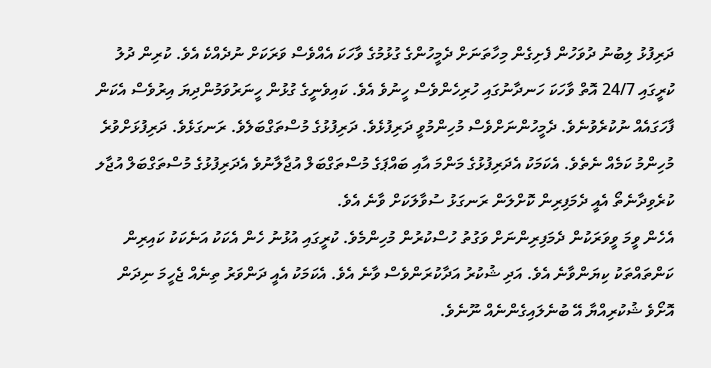ދަރިފުޅު ލިބުނު ދުވަހުން ފެށިގެން މިހާތަނަށް ދެމީހުންގެ ގުޅުމުގެ ވާހަކަ އެއްވެސް ވަރަކަށް ނުދެއްކެ އެވެ. ކުރިން ދުލު ކުރީގައި 24/7 އޮތް ވާހަކަ ހަނދާނުގައި ހުރިހެންވެސް ހީނުވެ އެވެ. ކައިވެނީގެ ގުޅުން ހީނަރުވަމުންދިޔަ އިރުވެސް އެކަން ފާހަގައެއް ނުކުރެވުނެވެ. ދެމީހުންނަށްވެސް މުހިންމުވީ ދަރިފުޅެވެ. ދަރިފުޅުގެ މުސްތަގްބަލެވެ. ރަނގަޅެވެ. ދަރިފުޅަށްވުރެ މުހިންމު ކަމެއް ނެތެވެ. އެކަމަކު އެދަރިފުޅުގެ މަންމަ އާއި ބައްޕަގެ މުސްތަގްބަލް އުޖާލާނުވެ އެދަރިފުޅުގެ މުސްތަގްބަލް އުޖާލ ކުރެވިދާނެތޯ އެއީ ދެމަފިރިން ކޮށްލަން ރަނގަޅު ސުވާލަކަށް ވާނެ އެވެ.
އެހެން ވީމަ ވީވަރަކުން ދެމަފިރިންނަށް ވަގުތު ހުސްކުރުން މުހިންމެވެ. ކުރީގައި އުޅުނު ހެން އެކަކު އަނެކަކު ކައިރިން ކަންތައްތަކު ކިޔަންވާނެ އެވެ. އަދި ޝުކުރު އަދާކުރަންވެސް ވާނެ އެވެ. އެކަމަކު އެއީ ދަންވަރު ތިނެއް ޖެހީމަ ނިދަން އޮށޯވެ ޝުކުރިއްޔާ އޭ ބުނެލައިގެންނެއް ނޫނެވެ.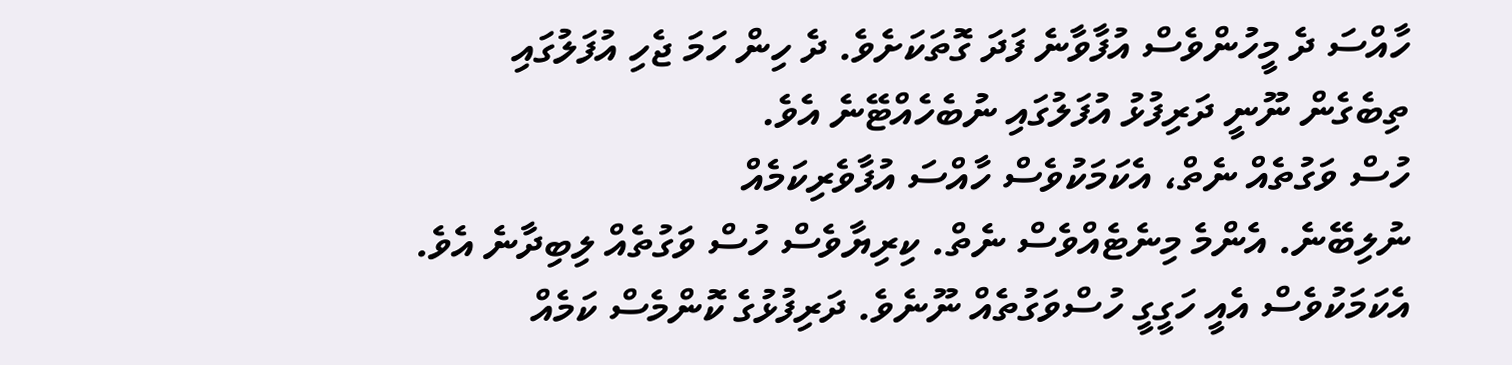ހާއްސަ ދެ މީހުންވެސް އުފާވާނެ ފަދަ ގޮތަކަށެވެ. ދެ ހިން ހަމަ ޖެހި އުފަލުގައި ތިބެގެން ނޫނީ ދަރިފުޅު އުފަލުގައި ނުބެހެއްޓޭނެ އެވެ.
ހުސް ވަގުތެއް ނެތް، އެކަމަކުވެސް ހާއްސަ އުފާވެރިކަމެއް
ނުލިބޭނެ. އެންމެ މިނެޓެއްވެސް ނެތް. ކިރިޔާވެސް ހުސް ވަގުތެއް ލިބިދާނެ އެވެ. އެކަމަކުވެސް އެއީ ހަގީގީ ހުސްވަގުތެއް ނޫނެވެ. ދަރިފުޅުގެ ކޮންމެސް ކަމެއް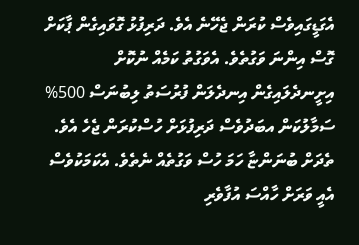އެގަޑީގައިވެސް ކުރަން ޖެހޭނެ އެވެ. ދަރިފުޅު ގޮވައިގެން ޕާކަށް ގޮސް އިންނަ ވަގުތެވެ. އެވަގުތު ކަމެއް ނުކޮށް އިށީނދެލައިގެން އިނދެލަން ފުރުސަތު ލިބުނަސް 500% ސަމާލުކަން އބަދުވެސް ދަރިފުޅަށް ހުސްކުރަން ޖެހެ އެވެ. ތެދަށް ބުނަންޏާ ހަމަ ހުސް ވަގުތެއް ނެތެވެ. އެކަމަކުވެސް އެއީ ވަރަށް ހާއްސަ އުފާވެރި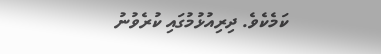ކަމެކެވެ. ދިރިއުޅުމުގައި ކުރެވުނު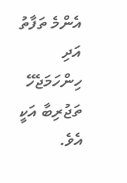އެންމެ ތަފާތު އަދި ހިންހަމަޖެހޭ ތަޖުރިބާ އަކީ އެވެ.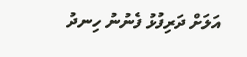އަލަށް ދަރިފުޅު ފެނުނު ހިނދު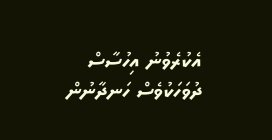އެކުރެވުނު އިހުސާސް ދުވަހަކުވެސް ހަނދާނުން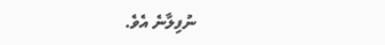ނުފިލާނެ އެވެ.